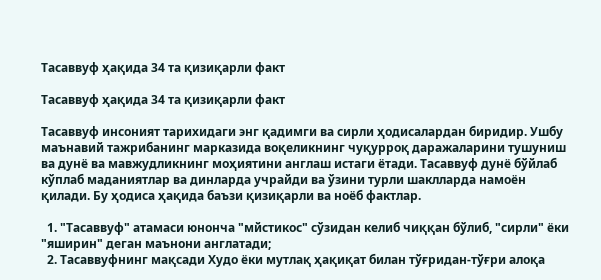Тасаввуф ҳақида 34 та қизиқарли факт

Тасаввуф ҳақида 34 та қизиқарли факт

Тасаввуф инсоният тарихидаги энг қадимги ва сирли ҳодисалардан биридир. Ушбу маънавий тажрибанинг марказида воқеликнинг чуқурроқ даражаларини тушуниш ва дунё ва мавжудликнинг моҳиятини англаш истаги ётади. Тасаввуф дунё бўйлаб кўплаб маданиятлар ва динларда учрайди ва ўзини турли шаклларда намоён қилади. Бу ҳодиса ҳақида баъзи қизиқарли ва ноёб фактлар.

  1. "Тасаввуф" атамаси юнонча "мйстикос" сўзидан келиб чиққан бўлиб, "сирли" ёки "яширин" деган маънони англатади;
  2. Тасаввуфнинг мақсади Худо ёки мутлақ ҳақиқат билан тўғридан-тўғри алоқа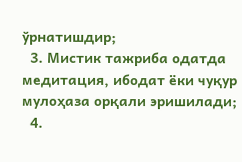ўрнатишдир;
  3. Мистик тажриба одатда медитация, ибодат ёки чуқур мулоҳаза орқали эришилади;
  4.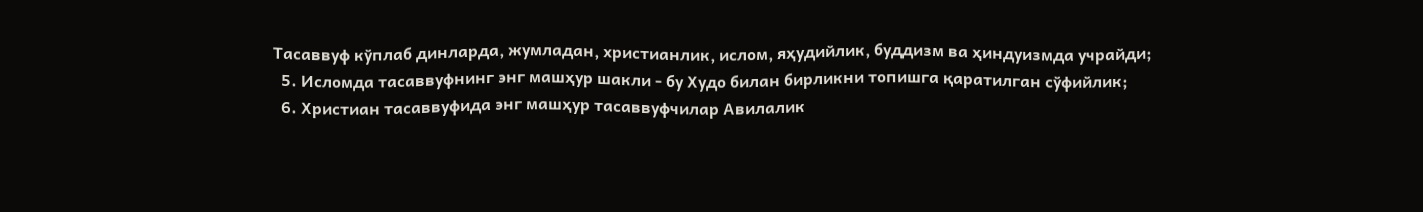Тасаввуф кўплаб динларда, жумладан, христианлик, ислом, яҳудийлик, буддизм ва ҳиндуизмда учрайди;
  5. Исломда тасаввуфнинг энг машҳур шакли - бу Худо билан бирликни топишга қаратилган сўфийлик;
  6. Христиан тасаввуфида энг машҳур тасаввуфчилар Авилалик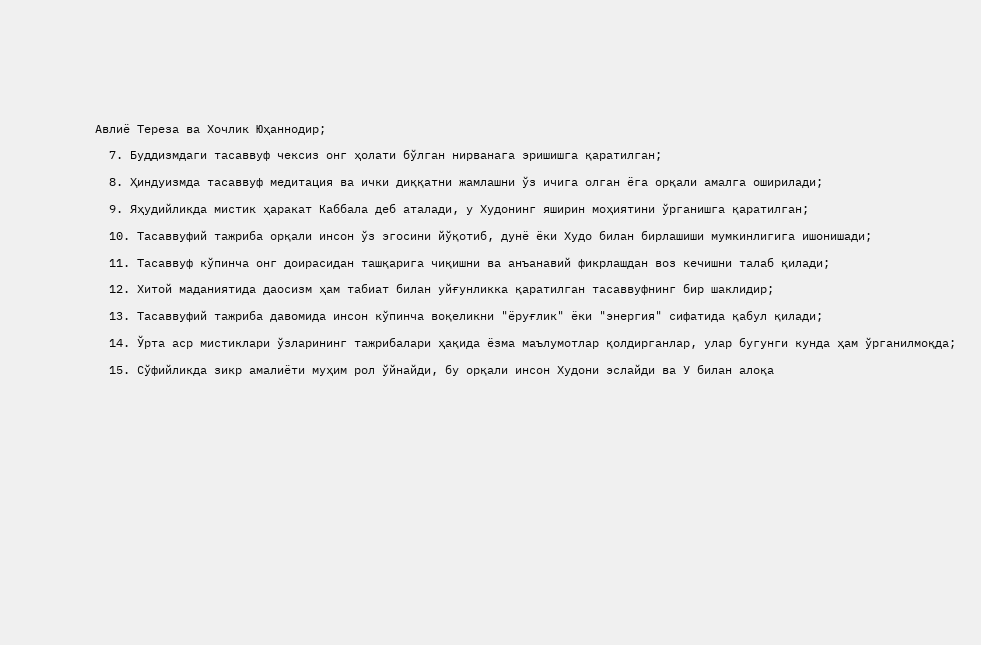Авлиё Тереза ва Хочлик Юҳаннодир;
  7. Буддизмдаги тасаввуф чексиз онг ҳолати бўлган нирванага эришишга қаратилган;
  8. Ҳиндуизмда тасаввуф медитация ва ички диққатни жамлашни ўз ичига олган ёга орқали амалга оширилади;
  9. Яҳудийликда мистик ҳаракат Каббала деб аталади, у Худонинг яширин моҳиятини ўрганишга қаратилган;
  10. Тасаввуфий тажриба орқали инсон ўз эгосини йўқотиб, дунё ёки Худо билан бирлашиши мумкинлигига ишонишади;
  11. Тасаввуф кўпинча онг доирасидан ташқарига чиқишни ва анъанавий фикрлашдан воз кечишни талаб қилади;
  12. Хитой маданиятида даосизм ҳам табиат билан уйғунликка қаратилган тасаввуфнинг бир шаклидир;
  13. Тасаввуфий тажриба давомида инсон кўпинча воқеликни "ёруғлик" ёки "энергия" сифатида қабул қилади;
  14. Ўрта аср мистиклари ўзларининг тажрибалари ҳақида ёзма маълумотлар қолдирганлар, улар бугунги кунда ҳам ўрганилмоқда;
  15. Сўфийликда зикр амалиёти муҳим рол ўйнайди, бу орқали инсон Худони эслайди ва У билан алоқа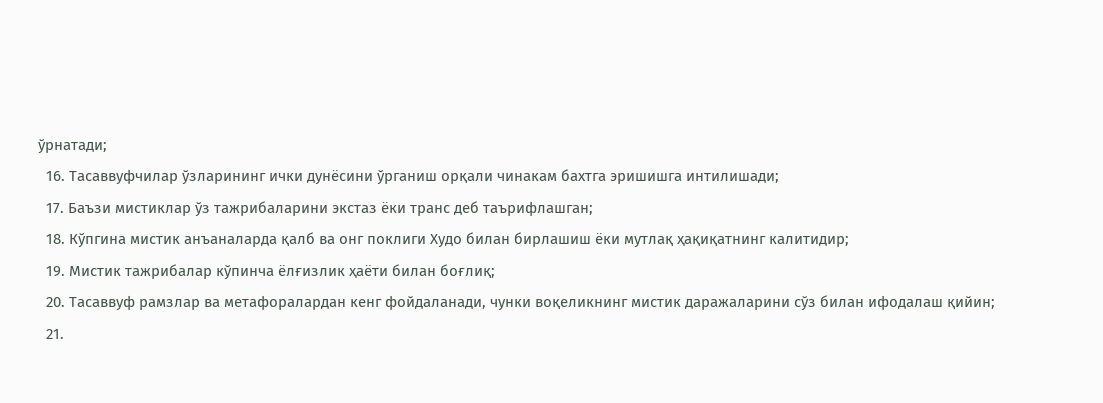ўрнатади;
  16. Тасаввуфчилар ўзларининг ички дунёсини ўрганиш орқали чинакам бахтга эришишга интилишади;
  17. Баъзи мистиклар ўз тажрибаларини экстаз ёки транс деб таърифлашган;
  18. Кўпгина мистик анъаналарда қалб ва онг поклиги Худо билан бирлашиш ёки мутлақ ҳақиқатнинг калитидир;
  19. Мистик тажрибалар кўпинча ёлғизлик ҳаёти билан боғлиқ;
  20. Тасаввуф рамзлар ва метафоралардан кенг фойдаланади, чунки воқеликнинг мистик даражаларини сўз билан ифодалаш қийин;
  21.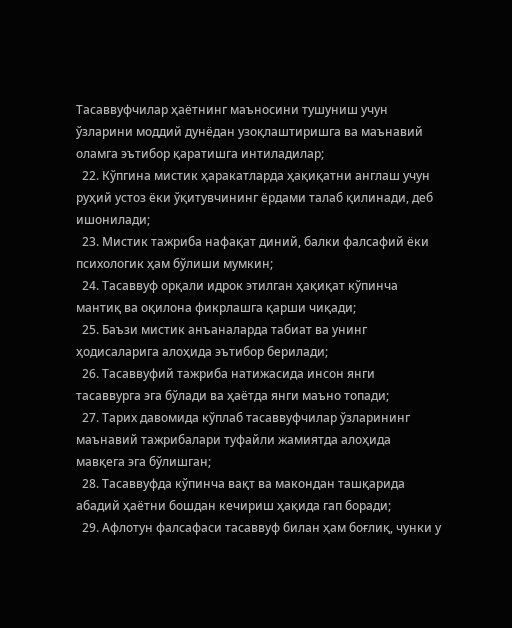Тасаввуфчилар ҳаётнинг маъносини тушуниш учун ўзларини моддий дунёдан узоқлаштиришга ва маънавий оламга эътибор қаратишга интиладилар;
  22. Кўпгина мистик ҳаракатларда ҳақиқатни англаш учун руҳий устоз ёки ўқитувчининг ёрдами талаб қилинади, деб ишонилади;
  23. Мистик тажриба нафақат диний, балки фалсафий ёки психологик ҳам бўлиши мумкин;
  24. Тасаввуф орқали идрок этилган ҳақиқат кўпинча мантиқ ва оқилона фикрлашга қарши чиқади;
  25. Баъзи мистик анъаналарда табиат ва унинг ҳодисаларига алоҳида эътибор берилади;
  26. Тасаввуфий тажриба натижасида инсон янги тасаввурга эга бўлади ва ҳаётда янги маъно топади;
  27. Тарих давомида кўплаб тасаввуфчилар ўзларининг маънавий тажрибалари туфайли жамиятда алоҳида мавқега эга бўлишган;
  28. Тасаввуфда кўпинча вақт ва макондан ташқарида абадий ҳаётни бошдан кечириш ҳақида гап боради;
  29. Афлотун фалсафаси тасаввуф билан ҳам боғлиқ, чунки у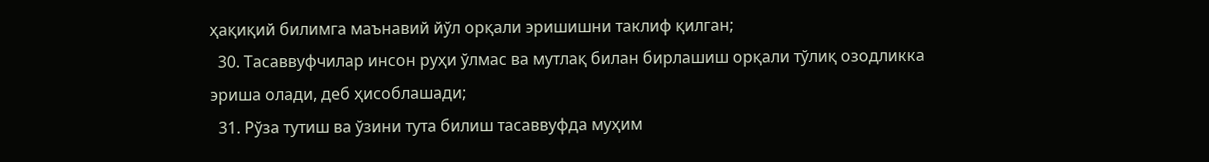ҳақиқий билимга маънавий йўл орқали эришишни таклиф қилган;
  30. Тасаввуфчилар инсон руҳи ўлмас ва мутлақ билан бирлашиш орқали тўлиқ озодликка эриша олади, деб ҳисоблашади;
  31. Рўза тутиш ва ўзини тута билиш тасаввуфда муҳим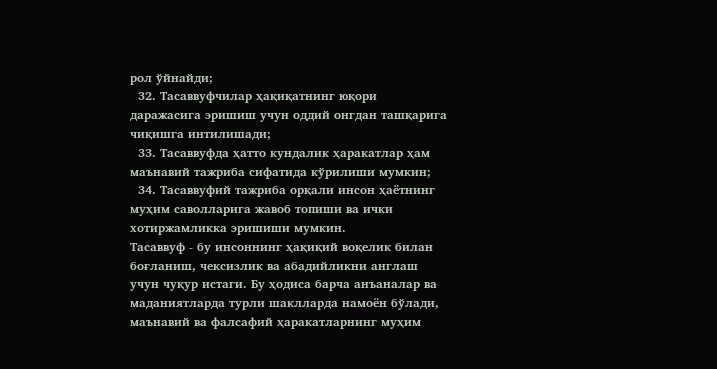рол ўйнайди;
  32. Тасаввуфчилар ҳақиқатнинг юқори даражасига эришиш учун оддий онгдан ташқарига чиқишга интилишади;
  33. Тасаввуфда ҳатто кундалик ҳаракатлар ҳам маънавий тажриба сифатида кўрилиши мумкин;
  34. Тасаввуфий тажриба орқали инсон ҳаётнинг муҳим саволларига жавоб топиши ва ички хотиржамликка эришиши мумкин.
Тасаввуф - бу инсоннинг ҳақиқий воқелик билан боғланиш, чексизлик ва абадийликни англаш учун чуқур истаги. Бу ҳодиса барча анъаналар ва маданиятларда турли шаклларда намоён бўлади, маънавий ва фалсафий ҳаракатларнинг муҳим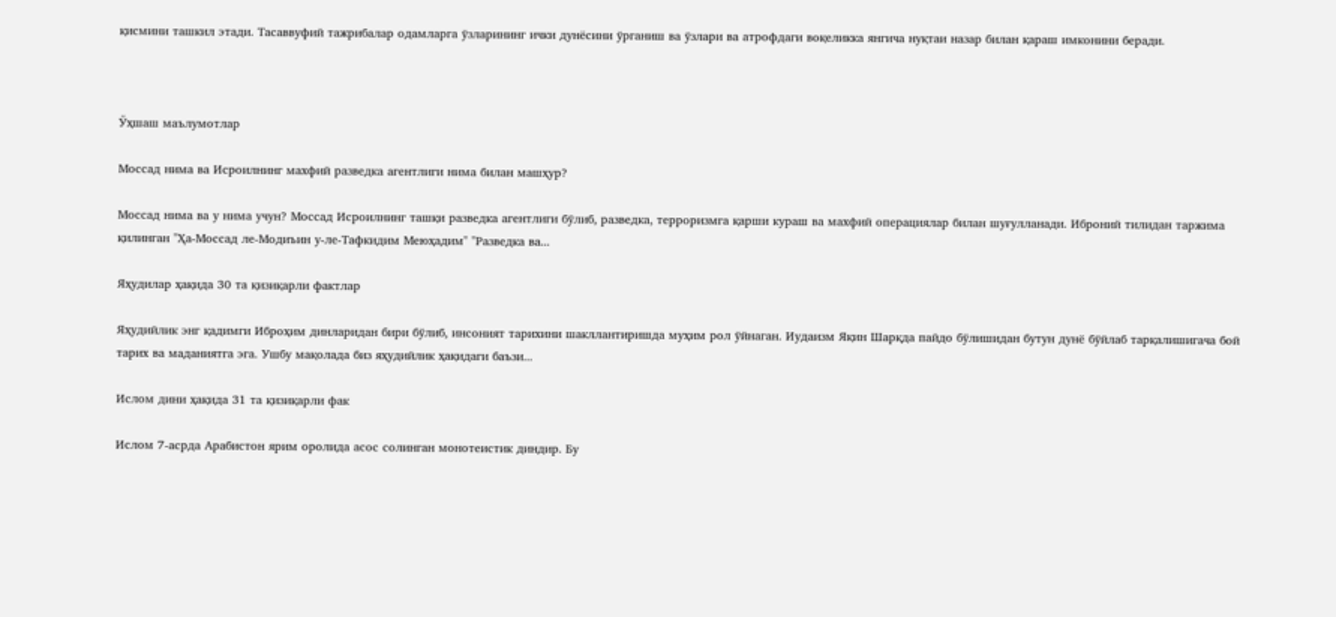қисмини ташкил этади. Тасаввуфий тажрибалар одамларга ўзларининг ички дунёсини ўрганиш ва ўзлари ва атрофдаги воқеликка янгича нуқтаи назар билан қараш имконини беради.



Ўҳшаш маълумотлар

Моссад нима ва Исроилнинг махфий разведка агентлиги нима билан машҳур?

Моссад нима ва у нима учун? Моссад Исроилнинг ташқи разведка агентлиги бўлиб, разведка, терроризмга қарши кураш ва махфий операциялар билан шуғулланади. Иброний тилидан таржима қилинган "Ҳа-Моссад ле-Модиъин у-ле-Тафкидим Меюҳадим" "Разведка ва...

Яҳудилар ҳақида 30 та қизиқарли фактлар

Яҳудийлик энг қадимги Иброҳим динларидан бири бўлиб, инсоният тарихини шакллантиришда муҳим рол ўйнаган. Иудаизм Яқин Шарқда пайдо бўлишидан бутун дунё бўйлаб тарқалишигача бой тарих ва маданиятга эга. Ушбу мақолада биз яҳудийлик ҳақидаги баъзи...

Ислом дини ҳақида 31 та қизиқарли фак

Ислом 7-асрда Арабистон ярим оролида асос солинган монотеистик диндир. Бу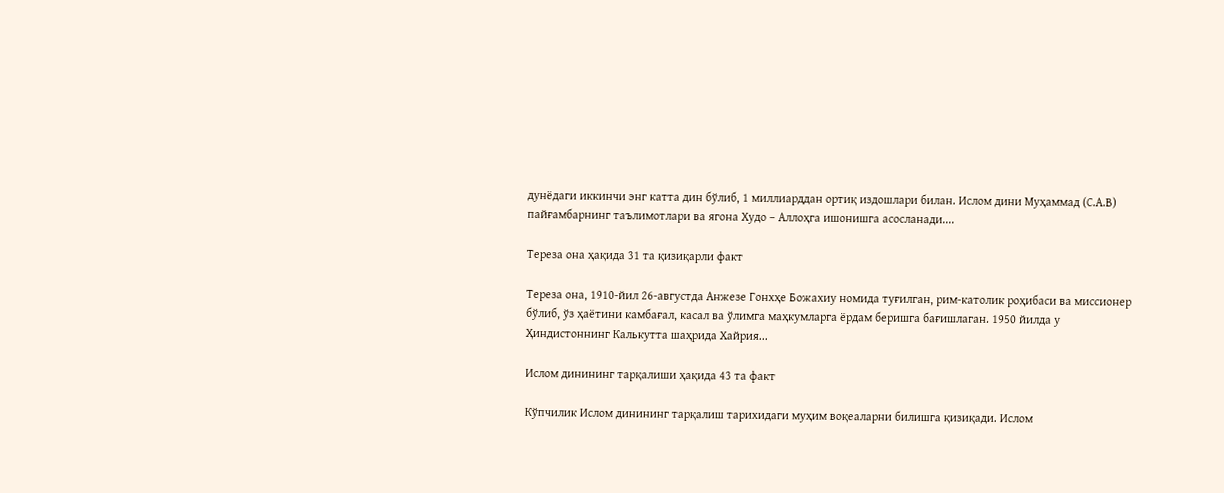дунёдаги иккинчи энг катта дин бўлиб, 1 миллиарддан ортиқ издошлари билан. Ислом дини Муҳаммад (С.А.В) пайғамбарнинг таълимотлари ва ягона Худо – Аллоҳга ишонишга асосланади....

Тереза она ҳақида 31 та қизиқарли факт

Тереза она, 1910-йил 26-августда Анжезе Гонхҳе Божахиу номида туғилган, рим-католик роҳибаси ва миссионер бўлиб, ўз ҳаётини камбағал, касал ва ўлимга маҳкумларга ёрдам беришга бағишлаган. 1950 йилда у Ҳиндистоннинг Калькутта шаҳрида Хайрия...

Ислом динининг тарқалиши ҳақида 43 та факт

Кўпчилик Ислом динининг тарқалиш тарихидаги муҳим воқеаларни билишга қизиқади. Ислом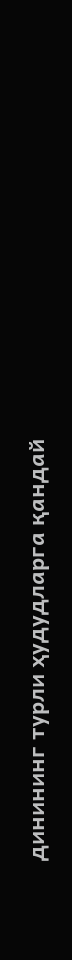динининг турли ҳудудларга қандай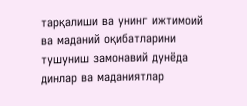тарқалиши ва унинг ижтимоий ва маданий оқибатларини тушуниш замонавий дунёда динлар ва маданиятлар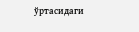ўртасидаги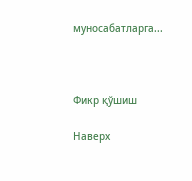муносабатларга...



Фикр қўшиш

Наверх